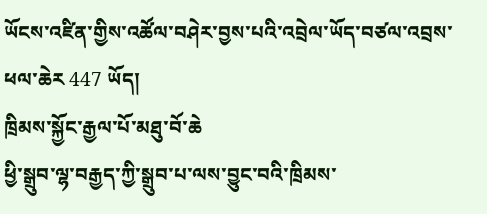ཡོངས་འཛིན་གྱིས་འཚོལ་བཤེར་བྱས་པའི་འབྲེལ་ཡོད་བཙལ་འབྲས་ཕལ་ཆེར 447 ཡོད།
ཁྲིམས་སྐྱོང་རྒྱལ་པོ་མཐུ་བོ་ཆེ
ཕྱི་སྒྲུབ་ལྷ་བརྒྱད་ཀྱི་སྒྲུབ་པ་ལས་བྱུང་བའི་ཁྲིམས་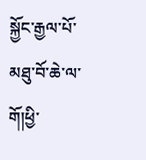སྐྱོང་རྒྱལ་པོ་མཐུ་བོ་ཆེ་ལ་གོ།ཕྱི་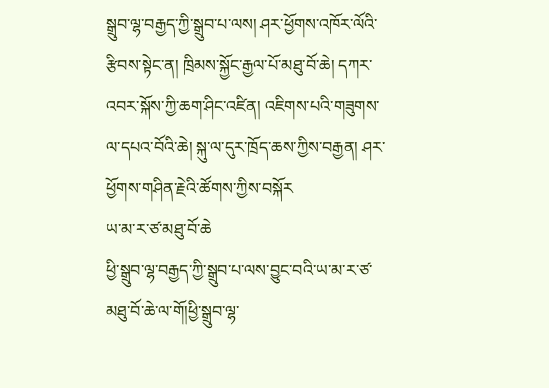སྒྲུབ་ལྷ་བརྒྱད་ཀྱི་སྒྲུབ་པ་ལས། ཤར་ཕྱོགས་འཁོར་ལོའི་རྩིབས་སྟེང་ན། ཁྲིམས་སྐྱོང་རྒྱལ་པོ་མཐུ་བོ་ཆེ། དཀར་འབར་སྐོས་ཀྱི་ཆག་ཤིང་འཛིན། འཇིགས་པའི་གཟུགས་ལ་དཔའ་བོའི་ཆེ། སྐུ་ལ་དུར་ཁྲོད་ཆས་ཀྱིས་བརྒྱན། ཤར་ཕྱོགས་གཤིན་རྗེའི་ཚོགས་ཀྱིས་བསྐོར
ཡ་མ་ར་ཙ་མཐུ་བོ་ཆེ
ཕྱི་སྒྲུབ་ལྷ་བརྒྱད་ཀྱི་སྒྲུབ་པ་ལས་བྱུང་བའི་ཡ་མ་ར་ཙ་མཐུ་བོ་ཆེ་ལ་གོ།ཕྱི་སྒྲུབ་ལྷ་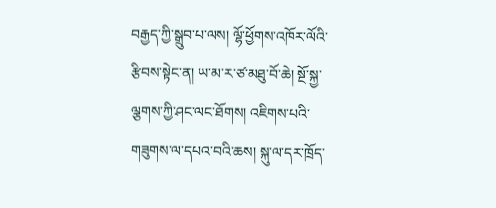བརྒྱད་ཀྱི་སྒྲུབ་པ་ལས། ལྷོ་ཕྱོགས་འཁོར་ལོའི་རྩིབས་སྟེང་ན། ཡ་མ་ར་ཙ་མཐུ་བོ་ཆེ། སྔོ་སྐྱ་ལྕགས་ཀྱི་ཤང་ལང་ཐོགས། འཇིགས་པའི་གཟུགས་ལ་དཔའ་བའི་ཆས། སྐུ་ལ་དར་ཁྲོད་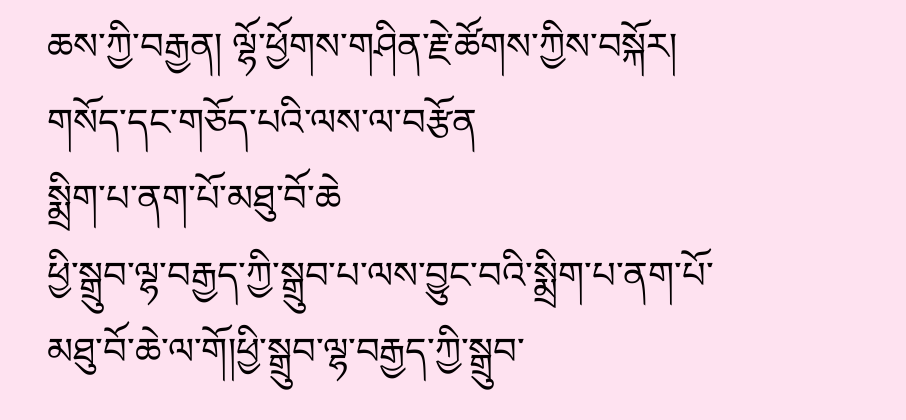ཆས་ཀྱི་བརྒྱན། ལྷོ་ཕྱོགས་གཤིན་རྗེ་ཚོགས་ཀྱིས་བསྐོར། གསོད་དང་གཅོད་པའི་ལས་ལ་བརྩོན
སྨྲིག་པ་ནག་པོ་མཐུ་བོ་ཆེ
ཕྱི་སྒྲུབ་ལྷ་བརྒྱད་ཀྱི་སྒྲུབ་པ་ལས་བྱུང་བའི་སྨྲིག་པ་ནག་པོ་མཐུ་བོ་ཆེ་ལ་གོ།ཕྱི་སྒྲུབ་ལྷ་བརྒྱད་ཀྱི་སྒྲུབ་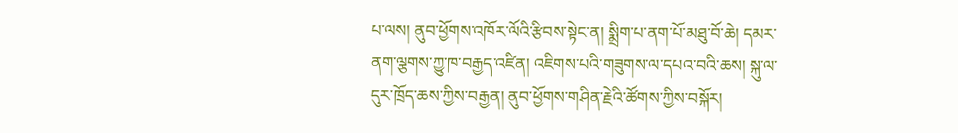པ་ལས། ནུབ་ཕྱོགས་འཁོར་ལོའི་རྩིབས་སྟེང་ན། སྨྲིག་པ་ནག་པོ་མཐུ་བོ་ཆེ། དམར་ནག་ལྕགས་ཀྱུ་ཁ་བརྒྱད་འཛིན། འཇིགས་པའི་གཟུགས་ལ་དཔའ་བའི་ཆས། སྐུ་ལ་དུར་ཁྲོད་ཆས་ཀྱིས་བརྒྱན། ནུབ་ཕྱོགས་གཤིན་རྗེའི་ཚོགས་ཀྱིས་བསྐོར།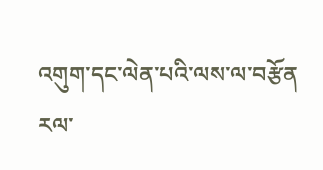འགུག་དང་ལེན་པའི་ལས་ལ་བརྩོན
རལ་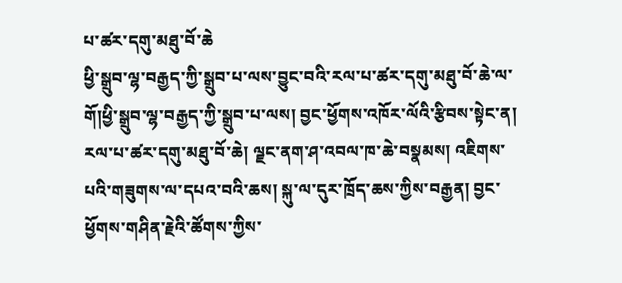པ་ཚར་དགུ་མཐུ་བོ་ཆེ
ཕྱི་སྒྲུབ་ལྷ་བརྒྱད་ཀྱི་སྒྲུབ་པ་ལས་བྱུང་བའི་རལ་པ་ཚར་དགུ་མཐུ་བོ་ཆེ་ལ་གོ།ཕྱི་སྒྲུབ་ལྷ་བརྒྱད་ཀྱི་སྒྲུབ་པ་ལས། བྱང་ཕྱོགས་འཁོར་ལོའི་རྩིབས་སྟེང་ན། རལ་པ་ཚར་དགུ་མཐུ་བོ་ཆེ། ལྗང་ནག་ཤ་འབལ་ཁ་ཆེ་བསྣམས། འཇིགས་པའི་གཟུགས་ལ་དཔའ་བའི་ཆས། སྐུ་ལ་དུར་ཁྲོད་ཆས་ཀྱིས་བརྒྱན། བྱང་ཕྱོགས་གཤིན་རྗེའི་ཚོགས་ཀྱིས་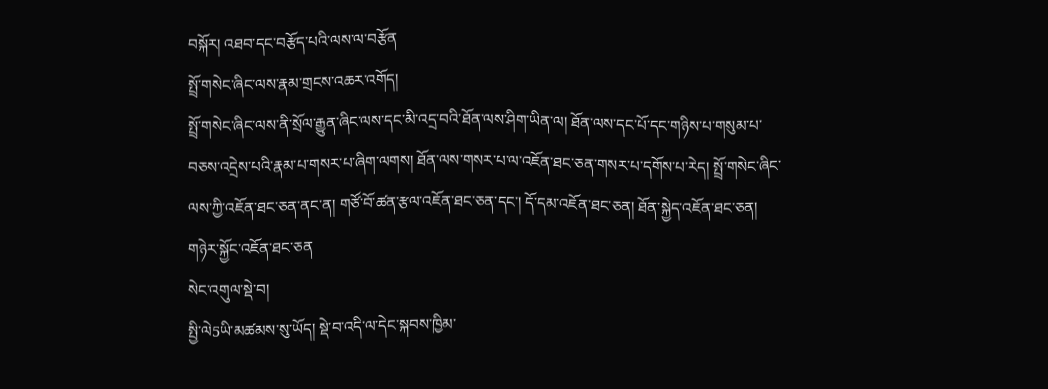བསྐོར། འཐབ་དང་བརྩོད་པའི་ལས་ལ་བརྩོན
སྤྲོ་གསེང་ཞིང་ལས་རྣམ་གྲངས་འཆར་འགོད།
སྤྲོ་གསེང་ཞིང་ལས་ནི་སྲོལ་རྒྱུན་ཞིང་ལས་དང་མི་འདྲ་བའི་ཐོན་ལས་ཤིག་ཡིན་ལ། ཐོན་ལས་དང་པོ་དང་གཉིས་པ་གསུམ་པ་བཅས་འདྲེས་པའི་རྣམ་པ་གསར་པ་ཞིག་ལགས། ཐོན་ལས་གསར་པ་ལ་འཇོན་ཐང་ཅན་གསར་པ་དགོས་པ་རེད། སྤྲོ་གསེང་ཞིང་ལས་ཀྱི་འཇོན་ཐང་ཅན་ནང་ན། གཙོ་བོ་ཚན་རྩལ་འཇོན་ཐང་ཅན་དང་། དོ་དམ་འཇོན་ཐང་ཅན། ཐོན་སྐྱེད་འཇོན་ཐང་ཅན། གཉེར་སྐྱོང་འཇོན་ཐང་ཅན
སེང་འགུལ་སྡེ་བ།
སྤྱི་ལེ5ཡི་མཚམས་སུ་ཡོད། སྡེ་བ་འདི་ལ་དེང་སྐབས་ཁྱིམ་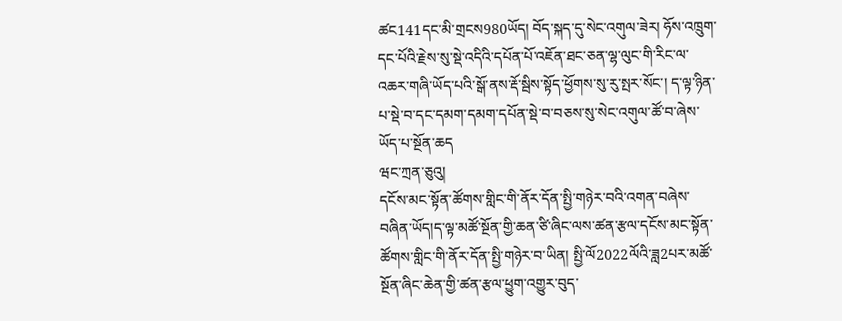ཚང141དང་མི་གྲངས980ཡོད། བོད་སྐད་དུ་སེང་འགུལ་ཟེར། ཧོས་འཁྲུག་དང་པོའི་རྗེས་སུ་སྡེ་འདིའི་དཔོན་པོ་འཇོན་ཐང་ཅན་ལྷ་ལུང་གི་རིང་ལ་འཆར་གཞི་ཡོད་པའི་སྒོ་ནས་རྡོ་སྦིས་སྟོད་ཕྱོགས་སུ་རུ་སྤར་སོང་། ད་ལྟ་ཉིན་པ་སྡེ་བ་དང་དམག་དམག་དཔོན་སྡེ་བ་བཅས་སུ་སེང་འགུལ་ཚོ་བ་ཞེས་ཡོད་པ་སྔོན་ཆད
ཝང་ཀྲན་ཅུའུ།
དངོས་མང་སྟོན་ཚོགས་གླིང་གི་ནོར་དོན་སྤྱི་གཉེར་བའི་འགན་བཞེས་བཞིན་ཡོད།ད་ལྟ་མཚོ་སྔོན་གྱི་ཆན་ཙི་ཞིང་ལས་ཚན་རྩལ་དངོས་མང་སྟོན་ཚོགས་གླིང་གི་ནོར་དོན་སྤྱི་གཉེར་བ་ཡིན། སྤྱི་ལོ2022ལོའི་ཟླ2པར་མཚོ་སྔོན་ཞིང་ཆེན་གྱི་ཚན་རྩལ་ཕྱུག་འགྱུར་བུད་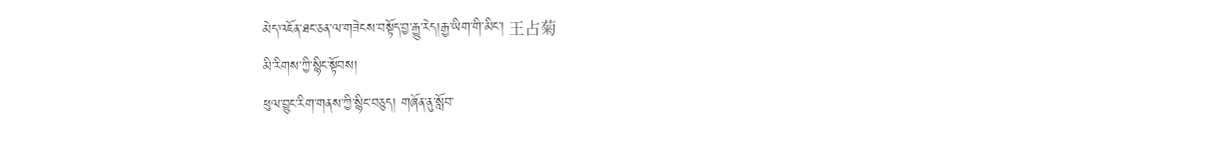མེད་འཇོན་ཐང་ཅན་ལ་གཟེངས་བསྟོད་བྱ་རྒྱུ་རེད།རྒྱ་ཡིག་གི་མིང་། 王占菊
མི་རིགས་ཀྱི་སྙིང་སྟོབས།
ཕུལ་བྱུང་རིག་གནས་ཀྱི་སྙིང་བཅུད། གཞོན་ནུ་སློབ་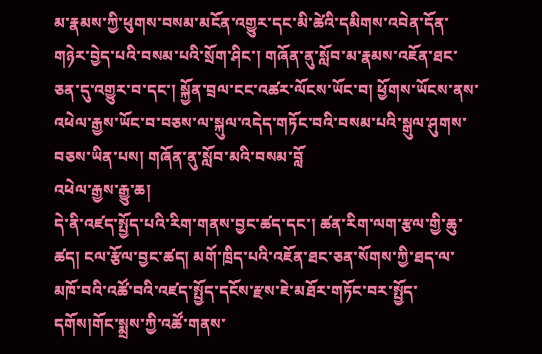མ་རྣམས་ཀྱི་ཕུགས་བསམ་མངོན་འགྱུར་དང་མི་ཚེའི་དམིགས་འབེན་དོན་གཉེར་བྱེད་པའི་བསམ་པའི་སྲོག་ཤིང་། གཞོན་ནུ་སློབ་མ་རྣམས་འཇོན་ཐང་ཅན་དུ་འགྱུར་བ་དང་། སྐྱོན་བྲལ་ངང་འཚར་ལོངས་ཡོང་བ། ཕྱོགས་ཡོངས་ནས་འཕེལ་རྒྱས་ཡོང་བ་བཅས་ལ་སྐུལ་འདེད་གཏོང་བའི་བསམ་པའི་སྒུལ་ཤུགས་བཅས་ཡིན་པས། གཞོན་ནུ་སློབ་མའི་བསམ་བློ
འཕེལ་རྒྱས་རྒྱུ་ཆ།
དེ་ནི་འཛད་སྤྱོད་པའི་རིག་གནས་བྱང་ཚད་དང་། ཚན་རིག་ལག་རྩལ་གྱི་ཆུ་ཚད། ངལ་རྩོལ་བྱང་ཚད། མགོ་ཁྲིད་པའི་འཇོན་ཐང་ཅན་སོགས་ཀྱི་ཐད་ལ་མཁོ་བའི་འཚོ་བའི་འཛད་སྤྱོད་དངོས་རྫས་ཇེ་མཐོར་གཏོང་བར་སྤྱོད་དགོས།གོང་སྨྲས་ཀྱི་འཚོ་གནས་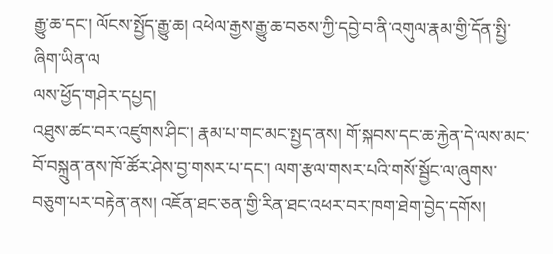རྒྱུ་ཆ་དང་། ལོངས་སྤྱོད་རྒྱུ་ཆ། འཕེལ་རྒྱས་རྒྱུ་ཆ་བཅས་ཀྱི་དབྱེ་བ་ནི་འགུལ་རྣམ་གྱི་དོན་སྤྱི་ཞིག་ཡིན་ལ
ལས་ཕྱོད་གཤེར་དཔྱད།
འཐུས་ཚང་བར་འཛུགས་ཤིང་། རྣམ་པ་གང་མང་སྤྱད་ནས། གོ་སྐབས་དང་ཆ་རྐྱེན་དེ་ལས་མང་བོ་བསྐྲུན་ནས་ཁོ་ཚོར་ཤེས་བྱ་གསར་པ་དང་། ལག་རྩལ་གསར་པའི་གསོ་སྦྱོང་ལ་ཞུགས་བཅུག་པར་བརྟེན་ནས། འཇོན་ཐང་ཅན་གྱི་རིན་ཐང་འཕར་བར་ཁག་ཐེག་བྱེད་དགོས།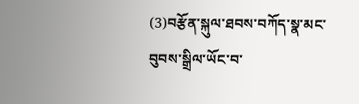(3)བརྩོན་སྐུལ་ཐབས་བཀོད་སྣ་མང་བུབས་སྒྲིལ་ཡོང་བ་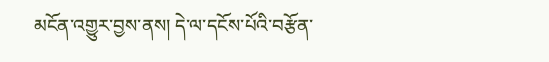མངོན་འགྱུར་བྱས་ནས། དེ་ལ་དངོས་པོའི་བརྩོན་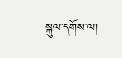སྐུལ་དགོས་ལ།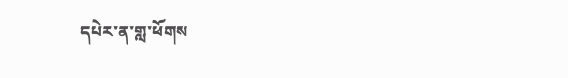དཔེར་ན་གླ་ཕོགས